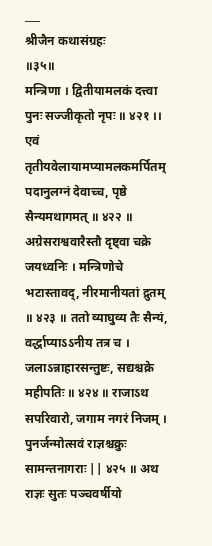___
श्रीजैन कथासंग्रहः
॥३५॥
मन्त्रिणा । द्वितीयामलकं दत्त्वा पुनः सज्जीकृतो नृपः ॥ ४२१ ।। एवं तृतीयवेलायामप्यामलकमर्पितम् पदानुलग्नं देवाच्च, पृष्ठे सैन्यमथागमत् ॥ ४२२ ॥ अग्रेसराश्ववारैस्तौ दृष्ट्वा चक्रे जयध्वनिः । मन्त्रिणोचे भटास्तावद्, नीरमानीयतां द्रुतम् ॥ ४२३ ॥ ततो व्याघुव्य तैः सैन्यं, वर्द्धाप्याऽऽनीय तत्र च । जलाऽन्नाहारसन्तुष्टः, सद्यश्चक्रे महीपतिः ॥ ४२४ ॥ राजाऽथ सपरिवारो, जगाम नगरं निजम् । पुनर्जन्मोत्सवं राज्ञश्चक्रुः सामन्तनागराः || ४२५ ॥ अथ राज्ञः सुतः पञ्चवर्षीयो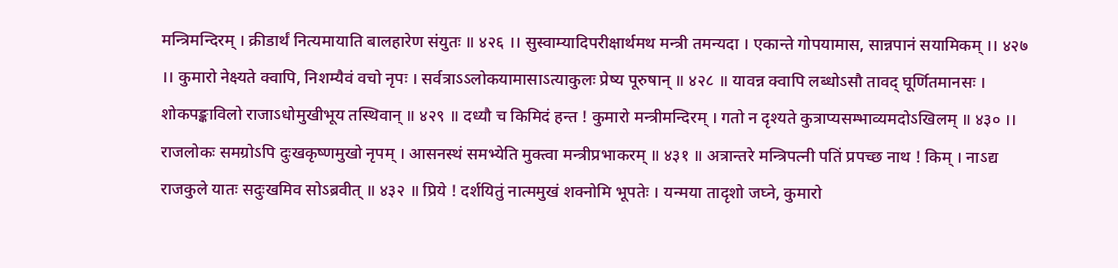मन्त्रिमन्दिरम् । क्रीडार्थं नित्यमायाति बालहारेण संयुतः ॥ ४२६ ।। सुस्वाम्यादिपरीक्षार्थमथ मन्त्री तमन्यदा । एकान्ते गोपयामास, सान्नपानं सयामिकम् ।। ४२७ ।। कुमारो नेक्ष्यते क्वापि, निशम्यैवं वचो नृपः । सर्वत्राऽऽलोकयामासाऽत्याकुलः प्रेष्य पूरुषान् ॥ ४२८ ॥ यावन्न क्वापि लब्धोऽसौ तावद् घूर्णितमानसः । शोकपङ्काविलो राजाऽधोमुखीभूय तस्थिवान् ॥ ४२९ ॥ दध्यौ च किमिदं हन्त ! कुमारो मन्त्रीमन्दिरम् । गतो न दृश्यते कुत्राप्यसम्भाव्यमदोऽखिलम् ॥ ४३० ।। राजलोकः समग्रोऽपि दुःखकृष्णमुखो नृपम् । आसनस्थं समभ्येति मुक्त्वा मन्त्रीप्रभाकरम् ॥ ४३१ ॥ अत्रान्तरे मन्त्रिपत्नी पतिं प्रपच्छ नाथ ! किम् । नाऽद्य राजकुले यातः सदुःखमिव सोऽब्रवीत् ॥ ४३२ ॥ प्रिये ! दर्शयितुं नात्ममुखं शक्नोमि भूपतेः । यन्मया तादृशो जघ्ने, कुमारो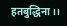हतबुद्धिना ।।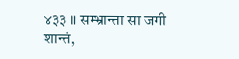४३३ ॥ सम्भ्रान्ता सा जगी शान्तं,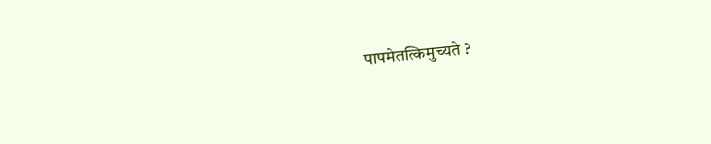पापमेतत्किमुच्यते ?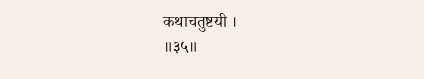कथाचतुष्टयी ।
॥३५॥